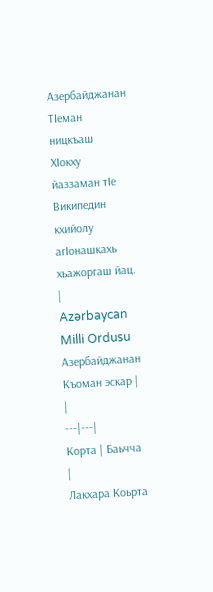Азербайджанан ТӀеман ницкъаш
ХӀокху йаззаман тӀе Википедин кхийолу агӀонашкахь хьажоргаш йац. |
Azərbaycan Milli Ordusu Азербайджанан Къоман эскар | |
---|---|
Корта | Баьчча |
Лакхара Коьрта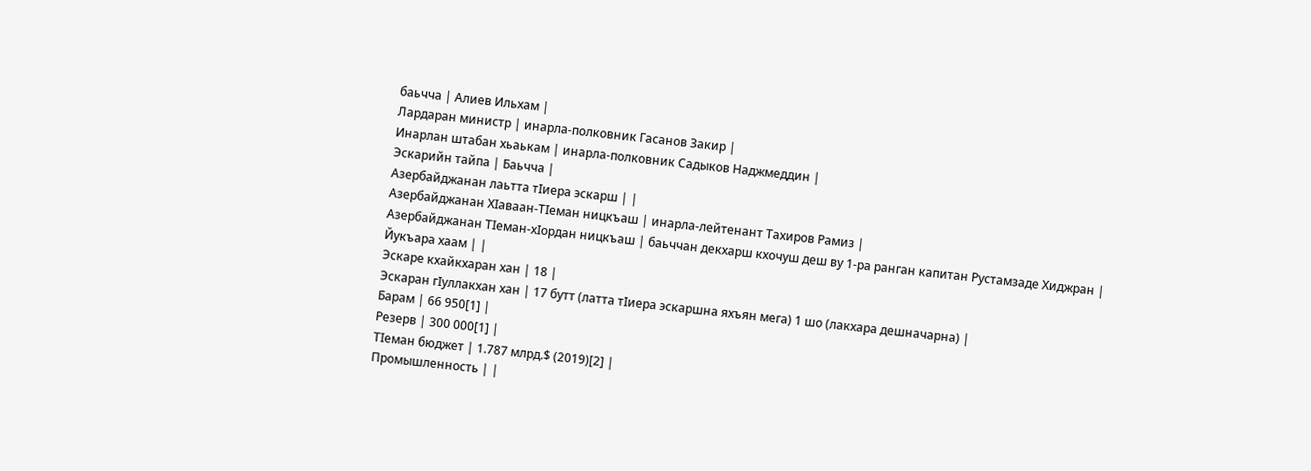баьчча | Алиев Ильхам |
Лардаран министр | инарла-полковник Гасанов Закир |
Инарлан штабан хьаькам | инарла-полковник Садыков Наджмеддин |
Эскарийн тайпа | Баьчча |
Азербайджанан лаьтта тӀиера эскарш | |
Азербайджанан ХӀаваан-ТӀеман ницкъаш | инарла-лейтенант Тахиров Рамиз |
Азербайджанан ТӀеман-хӀордан ницкъаш | баьччан декхарш кхочуш деш ву 1-ра ранган капитан Рустамзаде Хиджран |
Йукъара хаам | |
Эскаре кхайкхаран хан | 18 |
Эскаран гӀуллакхан хан | 17 бутт (латта тӀиера эскаршна яхъян мега) 1 шо (лакхара дешначарна) |
Барам | 66 950[1] |
Резерв | 300 000[1] |
ТӀеман бюджет | 1.787 млрд.$ (2019)[2] |
Промышленность | |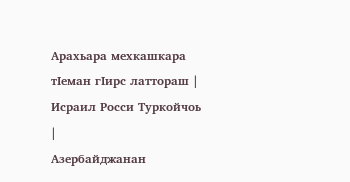Арахьара мехкашкара тӀеман гӀирс латтораш | Исраил Росси Туркойчоь |
Азербайджанан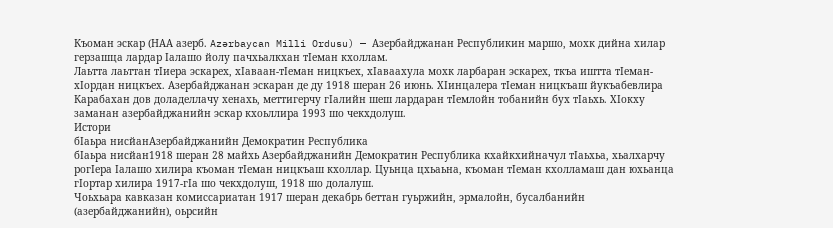Къоман эскар (НАА азерб. Azərbaycan Milli Ordusu) — Азербайджанан Республикин маршо, мохк дийна хилар герзашца лардар Ӏалашо йолу пачхьалкхан тӀеман кхоллам.
Лаьтта лаьттан тӀиера эскарех, хӀаваан-тӀеман ницкъех, хӀаваахула мохк ларбаран эскарех, ткъа иштта тӀеман-хӀордан ницкъех. Азербайджанан эскаран де ду 1918 шеран 26 июнь. ХӀинцалера тӀеман ницкъаш йукъабевлира Карабахан дов доладеллачу хенахь, меттигерчу гӀалийн шеш лардаран тӀемлойн тобанийн бух тӀаьхь. ХӀокху заманан азербайджанийн эскар кхоьллира 1993 шо чекхдолуш.
Истори
бӀаьра нисйанАзербайджанийн Демократин Республика
бӀаьра нисйан1918 шеран 28 майхь Азербайджанийн Демократин Республика кхайкхийначул тӀаьхьа, хьалхарчу рогӀера Ӏалашо хилира къоман тӀеман ницкъаш кхоллар. Цуьнца цхьаьна, къоман тӀеман кхолламаш дан юхьанца гӀортар хилира 1917-гӀа шо чекхдолуш, 1918 шо долалуш.
Чоьхьара кавказан комиссариатан 1917 шеран декабрь беттан гуьржийн, эрмалойн, бусалбанийн (азербайджанийн), оьрсийн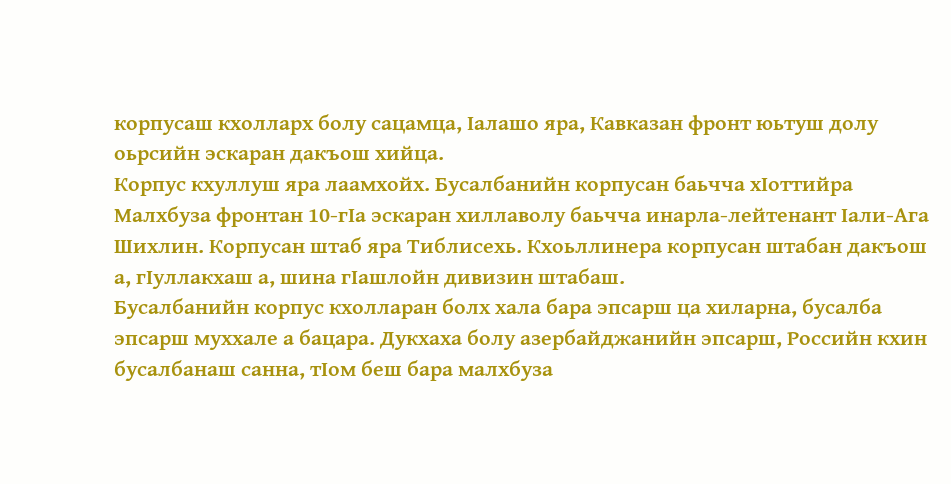корпусаш кхолларх болу сацамца, Ӏалашо яра, Кавказан фронт юьтуш долу оьрсийн эскаран дакъош хийца.
Корпус кхуллуш яра лаамхойх. Бусалбанийн корпусан баьчча хӀоттийра Малхбуза фронтан 10-гӀа эскаран хиллаволу баьчча инарла-лейтенант Ӏали-Ага Шихлин. Корпусан штаб яра Тиблисехь. Кхоьллинера корпусан штабан дакъош а, гӀуллакхаш а, шина гӀашлойн дивизин штабаш.
Бусалбанийн корпус кхолларан болх хала бара эпсарш ца хиларна, бусалба эпсарш муххале а бацара. Дукхаха болу азербайджанийн эпсарш, Российн кхин бусалбанаш санна, тӀом беш бара малхбуза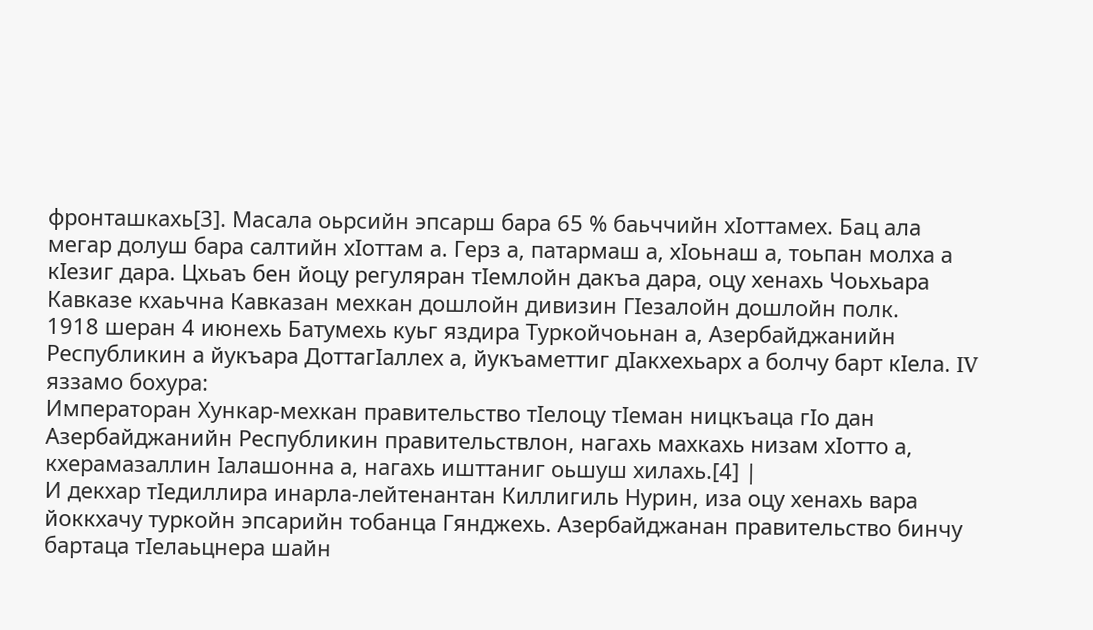фронташкахь[3]. Масала оьрсийн эпсарш бара 65 % баьччийн хӀоттамех. Бац ала мегар долуш бара салтийн хӀоттам а. Герз а, патармаш а, хӀоьнаш а, тоьпан молха а кӀезиг дара. Цхьаъ бен йоцу регуляран тӀемлойн дакъа дара, оцу хенахь Чоьхьара Кавказе кхаьчна Кавказан мехкан дошлойн дивизин ГӀезалойн дошлойн полк.
1918 шеран 4 июнехь Батумехь куьг яздира Туркойчоьнан а, Азербайджанийн Республикин а йукъара ДоттагӀаллех а, йукъаметтиг дӀакхехьарх а болчу барт кӀела. IV яззамо бохура:
Императоран Хункар-мехкан правительство тӀелоцу тӀеман ницкъаца гӀо дан Азербайджанийн Республикин правительствлон, нагахь махкахь низам хӀотто а, кхерамазаллин Ӏалашонна а, нагахь ишттаниг оьшуш хилахь.[4] |
И декхар тӀедиллира инарла-лейтенантан Киллигиль Нурин, иза оцу хенахь вара йоккхачу туркойн эпсарийн тобанца Гянджехь. Азербайджанан правительство бинчу бартаца тӀелаьцнера шайн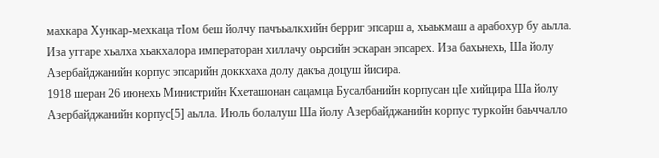махкара Хункар-мехкаца тӀом беш йолчу пачъьалкхийн берриг эпсарш а, хьаькмаш а арабохур бу аьлла. Иза уггаре хьалха хьакхалора императоран хиллачу оьрсийн эскаран эпсарех. Иза бахьнехь, Ша йолу Азербайджанийн корпус эпсарийн доккхаха долу дакъа доцуш йисира.
1918 шеран 26 июнехь Министрийн Кхеташонан сацамца Бусалбанийн корпусан цӀе хийцира Ша йолу Азербайджанийн корпус[5] аьлла. Июль болалуш Ша йолу Азербайджанийн корпус туркойн баьччалло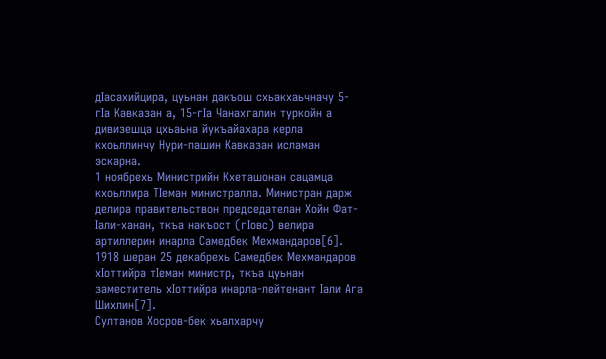дӀасахийцира, цуьнан дакъош схьакхаьчначу 5-гӀа Кавказан а, 15-гӀа Чанахгалин туркойн а дивизешца цхьаьна йукъайахара керла кхоьллинчу Нури-пашин Кавказан исламан эскарна.
1 ноябрехь Министрийн Кхеташонан сацамца кхоьллира ТӀеман министралла. Министран дарж делира правительствон председателан Хойн Фат-Ӏали-ханан, ткъа накъост (гӀовс) велира артиллерин инарла Самедбек Мехмандаров[6]. 1918 шеран 25 декабрехь Самедбек Мехмандаров хӀоттийра тӀеман министр, ткъа цуьнан заместитель хӀоттийра инарла-лейтенант Ӏали Ага Шихлин[7].
Султанов Хосров-бек хьалхарчу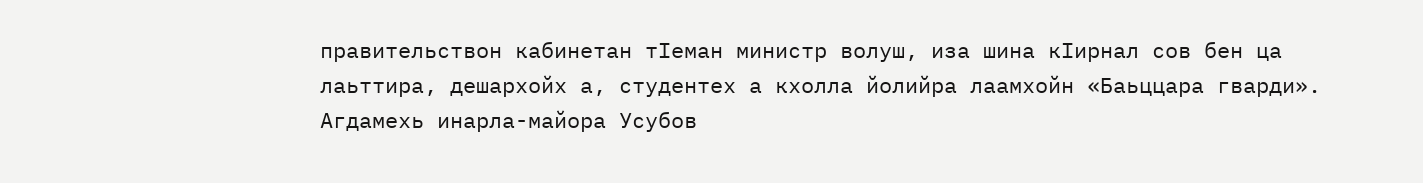правительствон кабинетан тӀеман министр волуш, иза шина кӀирнал сов бен ца лаьттира, дешархойх а, студентех а кхолла йолийра лаамхойн «Баьццара гварди».
Агдамехь инарла-майора Усубов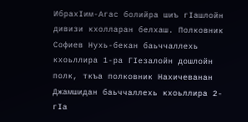ИбрахӀим-Агас болийра шиъ гӀашлойн дивизи кхолларан белхаш. Полковник Софиев Нухь-бекан баьччаллехь кхоьллира 1-ра ГӀезалойн дошлойн полк, ткъа полковник Нахичеванан Джамшидан баьччаллехь кхоьллира 2-гӀа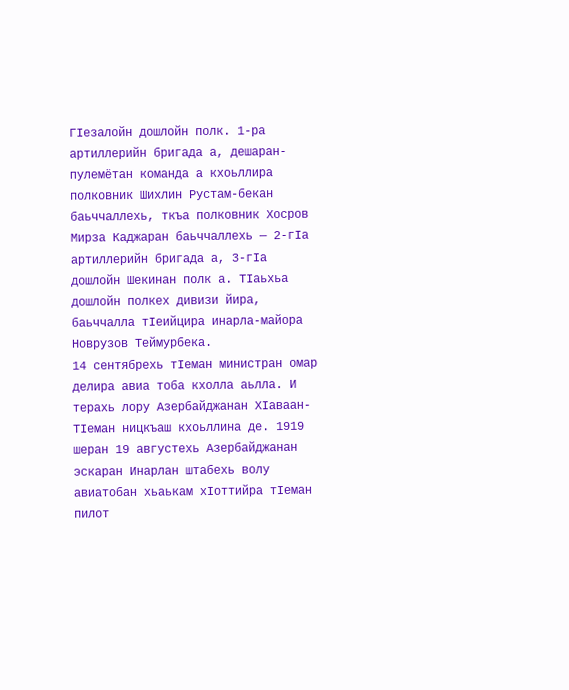ГӀезалойн дошлойн полк. 1-ра артиллерийн бригада а, дешаран-пулемётан команда а кхоьллира полковник Шихлин Рустам-бекан баьччаллехь, ткъа полковник Хосров Мирза Каджаран баьччаллехь — 2-гӀа артиллерийн бригада а, 3-гӀа дошлойн Шекинан полк а. ТӀаьхьа дошлойн полкех дивизи йира, баьччалла тӀеийцира инарла-майора Новрузов Теймурбека.
14 сентябрехь тӀеман министран омар делира авиа тоба кхолла аьлла. И терахь лору Азербайджанан ХӀаваан-ТӀеман ницкъаш кхоьллина де. 1919 шеран 19 августехь Азербайджанан эскаран Инарлан штабехь волу авиатобан хьаькам хӀоттийра тӀеман пилот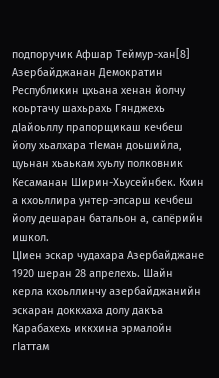подпоручик Афшар Теймур-хан[8]
Азербайджанан Демократин Республикин цхьана хенан йолчу коьртачу шахьрахь Гянджехь дӀайоьллу прапорщикаш кечбеш йолу хьалхара тӀеман доьшийла, цуьнан хьаькам хуьлу полковник Кесаманан Ширин-Хьусейнбек. Кхин а кхоьллира унтер-эпсарш кечбеш йолу дешаран батальон а, сапёрийн ишкол.
ЦӀиен эскар чудахара Азербайджане 1920 шеран 28 апрелехь. Шайн керла кхоьллинчу азербайджанийн эскаран доккхаха долу дакъа Карабахехь иккхина эрмалойн гӀаттам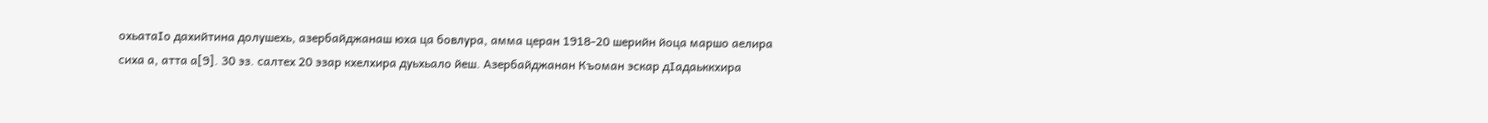охьатаӀо дахийтина долушехь, азербайджанаш юха ца бовлура, амма церан 1918-20 шерийн йоца маршо аелира сиха а, атта а[9]. 30 эз. салтех 20 эзар кхелхира дуьхьало йеш. Азербайджанан Къоман эскар дӀадаьккхира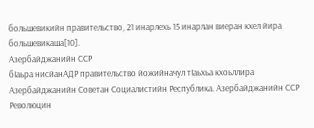большевикийн правительство, 21 инарлехь 15 инарлан виеран кхел йира большевикаша[10].
Азербайджанийн ССР
бӀаьра нисйанАДР правительство йожийначул тӀаьхьа кхоьллира Азербайджанийн Советан Социалистийн Республика. Азербайджанийн ССР Революцин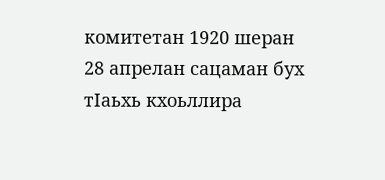комитетан 1920 шеран 28 апрелан сацаман бух тӀаьхь кхоьллира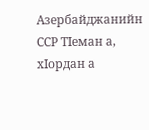Азербайджанийн ССР ТӀеман а, хӀордан а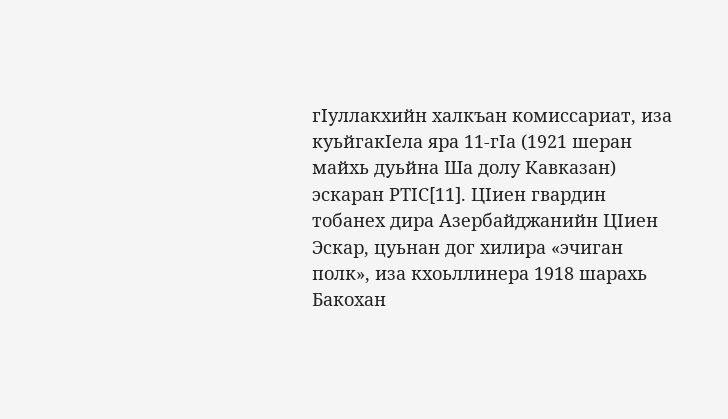гӀуллакхийн халкъан комиссариат, иза куьйгакӀела яра 11-гӀа (1921 шеран майхь дуьйна Ша долу Кавказан) эскаран РТӀС[11]. ЦӀиен гвардин тобанех дира Азербайджанийн ЦӀиен Эскар, цуьнан дог хилира «эчиган полк», иза кхоьллинера 1918 шарахь Бакохан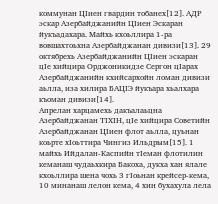коммунан ЦӀиен гвардин тобанех[12]. АДР эскар Азербайджанийн ЦӀиен Эскаран йукъадахара. Майхь кхоьллира 1-ра вовшахтоьхна Азербайджанан дивизи[13]. 29 октябрехь Азербайджанийн ЦӀиен эскаран цӀе хийцира Орджоникидзе Сергон цӀарах Азербайджанийн кхийсархойн ломан дивизи аьлла, иза хилира БАЦӀЭ йукъара хьалхара къоман дивизи[14].
Апрелан харцамехь дакъалаьцна Азербайджанан ТӀХӀН, цӀе хийцира Советийн Азербайджанан ЦӀиен флот аьлла, цуьнан коьрте хӀоьттира Чингиз Ильдрым[15]. 1 майхь Ийдалан-Каспийн тӀеман флотилин кеманаш чудаьхкира Бакоха, дукха хан ялале кхоьллира шена чохь 3 гӀоьнан крейсер-кема, 10 минанаш лелон кема, 4 хин бухахула лела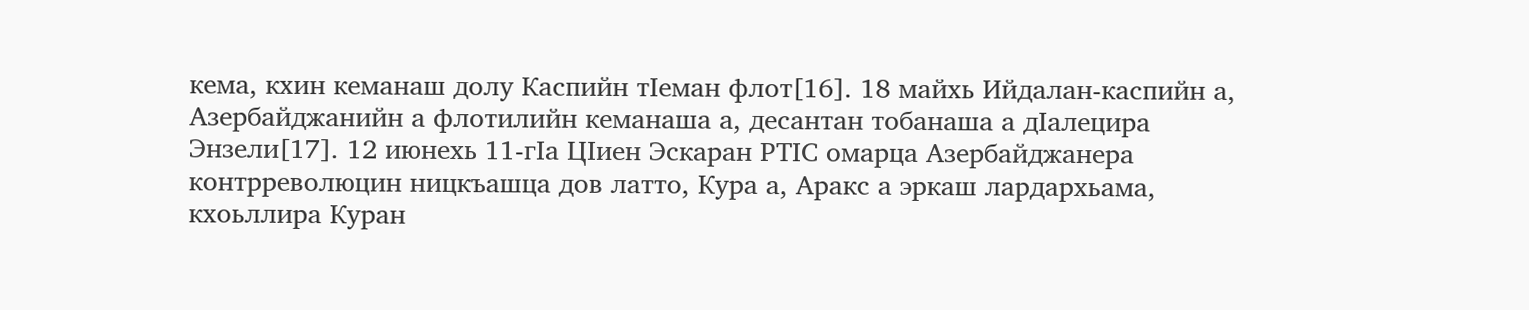кема, кхин кеманаш долу Каспийн тӀеман флот[16]. 18 майхь Ийдалан-каспийн а, Азербайджанийн а флотилийн кеманаша а, десантан тобанаша а дӀалецира Энзели[17]. 12 июнехь 11-гӀа ЦӀиен Эскаран РТӀС омарца Азербайджанера контрреволюцин ницкъашца дов латто, Кура а, Аракс а эркаш лардархьама, кхоьллира Куран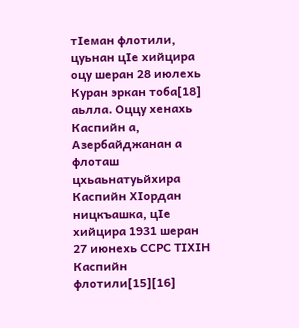тӀеман флотили, цуьнан цӀе хийцира оцу шеран 28 июлехь Куран эркан тоба[18] аьлла. Оццу хенахь Каспийн а, Азербайджанан а флоташ цхьаьнатуьйхира Каспийн ХӀордан ницкъашка, цӀе хийцира 1931 шеран 27 июнехь ССРС ТӀХӀН Каспийн флотили[15][16]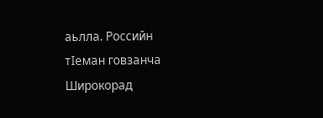аьлла. Российн тӀеман говзанча Широкорад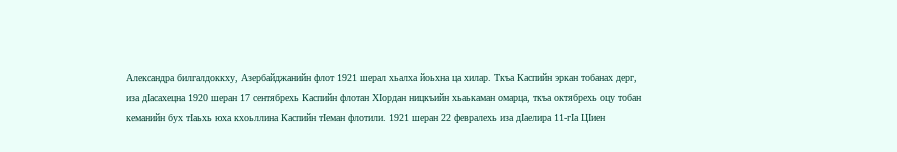Александра билгалдоккху, Азербайджанийн флот 1921 шерал хьалха йоьхна ца хилар. Ткъа Каспийн эркан тобанах дерг, иза дӀасахецна 1920 шеран 17 сентябрехь Каспийн флотан ХӀордан ницкъийн хьаькаман омарца, ткъа октябрехь оцу тобан кеманийн бух тӀаьхь юха кхоьллина Каспийн тӀеман флотили. 1921 шеран 22 февралехь иза дӀаелира 11-гӀа ЦӀиен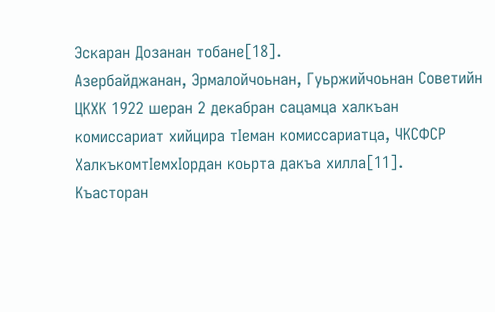Эскаран Дозанан тобане[18].
Азербайджанан, Эрмалойчоьнан, Гуьржийчоьнан Советийн ЦКХК 1922 шеран 2 декабран сацамца халкъан комиссариат хийцира тӀеман комиссариатца, ЧКСФСР ХалкъкомтӀемхӀордан коьрта дакъа хилла[11].
Къасторан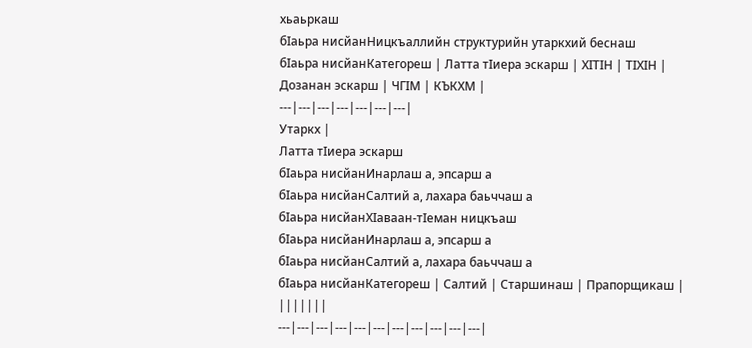хьаьркаш
бӀаьра нисйанНицкъаллийн структурийн утаркхий беснаш
бӀаьра нисйанКатегореш | Латта тӀиера эскарш | ХӀТӀН | ТӀХӀН | Дозанан эскарш | ЧГӀМ | КЪКХМ |
---|---|---|---|---|---|---|
Утаркх |
Латта тӀиера эскарш
бӀаьра нисйанИнарлаш а, эпсарш а
бӀаьра нисйанСалтий а, лахара баьччаш а
бӀаьра нисйанХӀаваан-тӀеман ницкъаш
бӀаьра нисйанИнарлаш а, эпсарш а
бӀаьра нисйанСалтий а, лахара баьччаш а
бӀаьра нисйанКатегореш | Салтий | Старшинаш | Прапорщикаш | |||||||
---|---|---|---|---|---|---|---|---|---|---|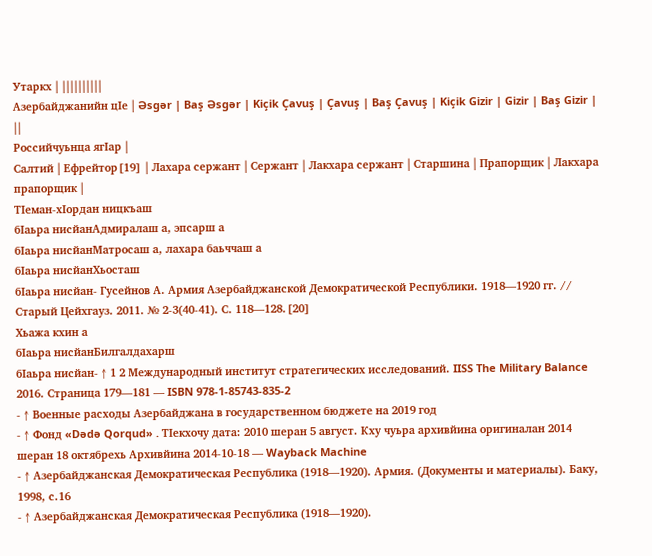Утаркх | ||||||||||
Азербайджанийн цӀе | Əsgər | Baş Əsgər | Kiçik Çavuş | Çavuş | Baş Çavuş | Kiçik Gizir | Gizir | Baş Gizir | ||
Российчуьнца ягӀар |
Салтий | Ефрейтор[19] | Лахара сержант | Сержант | Лакхара сержант | Старшина | Прапорщик | Лакхара прапорщик |
ТӀеман-хӀордан ницкъаш
бӀаьра нисйанАдмиралаш а, эпсарш а
бӀаьра нисйанМатросаш а, лахара баьччаш а
бӀаьра нисйанХьосташ
бӀаьра нисйан- Гусейнов А. Армия Азербайджанской Демократической Республики. 1918—1920 гг. // Старый Цейхгауз. 2011. № 2-3(40-41). С. 118—128.[20]
Хьажа кхин а
бӀаьра нисйанБилгалдахарш
бӀаьра нисйан- ↑ 1 2 Международный институт стратегических исследований. IISS The Military Balance 2016. Страница 179—181 — ISBN 978-1-85743-835-2
- ↑ Военные расходы Азербайджана в государственном бюджете на 2019 год
- ↑ Фонд «Dədə Qorqud» . ТӀекхочу дата: 2010 шеран 5 август. Кху чуьра архивйина оригиналан 2014 шеран 18 октябрехь Архивйина 2014-10-18 — Wayback Machine
- ↑ Азербайджанская Демократическая Республика (1918—1920). Армия. (Документы и материалы). Баку, 1998, с.16
- ↑ Азербайджанская Демократическая Республика (1918—1920).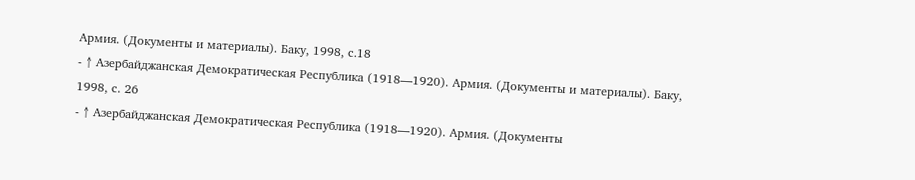Армия. (Документы и материалы). Баку, 1998, с.18
- ↑ Азербайджанская Демократическая Республика (1918—1920). Армия. (Документы и материалы). Баку, 1998, с. 26
- ↑ Азербайджанская Демократическая Республика (1918—1920). Армия. (Документы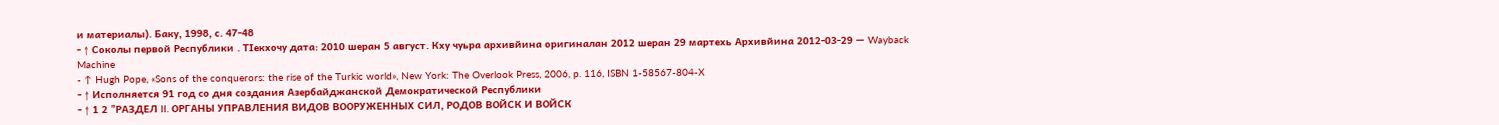и материалы). Баку, 1998, с. 47-48
- ↑ Соколы первой Республики . ТӀекхочу дата: 2010 шеран 5 август. Кху чуьра архивйина оригиналан 2012 шеран 29 мартехь Архивйина 2012-03-29 — Wayback Machine
- ↑ Hugh Pope, «Sons of the conquerors: the rise of the Turkic world», New York: The Overlook Press, 2006, p. 116, ISBN 1-58567-804-X
- ↑ Исполняется 91 год со дня создания Азербайджанской Демократической Республики
- ↑ 1 2 "РАЗДЕЛ II. ОРГАНЫ УПРАВЛЕНИЯ ВИДОВ ВООРУЖЕННЫХ СИЛ, РОДОВ ВОЙСК И ВОЙСК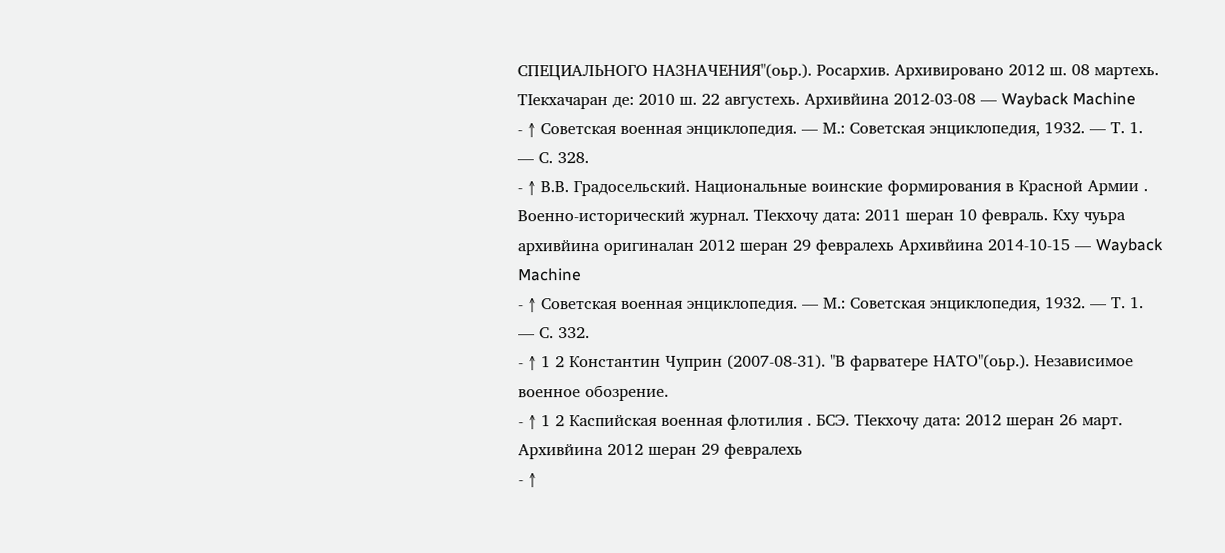СПЕЦИАЛЬНОГО НАЗНАЧЕНИЯ"(оьр.). Росархив. Архивировано 2012 ш. 08 мартехь. ТӀекхачаран де: 2010 ш. 22 августехь. Архивйина 2012-03-08 — Wayback Machine
- ↑ Советская военная энциклопедия. — М.: Советская энциклопедия, 1932. — Т. 1. — С. 328.
- ↑ В.В. Градосельский. Национальные воинские формирования в Красной Армии . Военно-исторический журнал. ТӀекхочу дата: 2011 шеран 10 февраль. Кху чуьра архивйина оригиналан 2012 шеран 29 февралехь Архивйина 2014-10-15 — Wayback Machine
- ↑ Советская военная энциклопедия. — М.: Советская энциклопедия, 1932. — Т. 1. — С. 332.
- ↑ 1 2 Константин Чуприн (2007-08-31). "В фарватере НАТО"(оьр.). Независимое военное обозрение.
- ↑ 1 2 Каспийская военная флотилия . БСЭ. ТӀекхочу дата: 2012 шеран 26 март. Архивйина 2012 шеран 29 февралехь
- ↑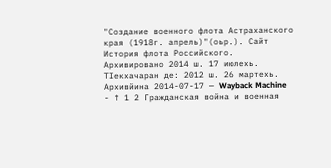"Создание военного флота Астраханского края (1918г. апрель)"(оьр.). Сайт История флота Российского. Архивировано 2014 ш. 17 июлехь. ТӀекхачаран де: 2012 ш. 26 мартехь. Архивйина 2014-07-17 — Wayback Machine
- ↑ 1 2 Гражданская война и военная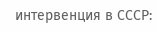интервенция в СССР: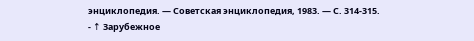энциклопедия. — Советская энциклопедия, 1983. — С. 314-315.
- ↑ Зарубежное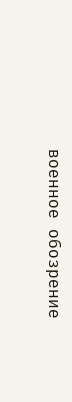военное обозрение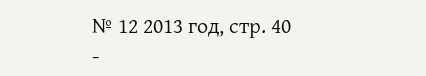№ 12 2013 год, стр. 40
-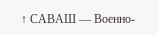↑ САВАШ — Военно-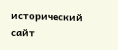исторический сайт